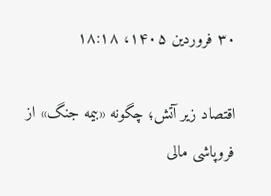۳۰ فروردین ۱۴۰۵، ۱۸:۱۸

اقتصاد زیر آتش؛ چگونه «بیمه جنگ» از فروپاشی مالی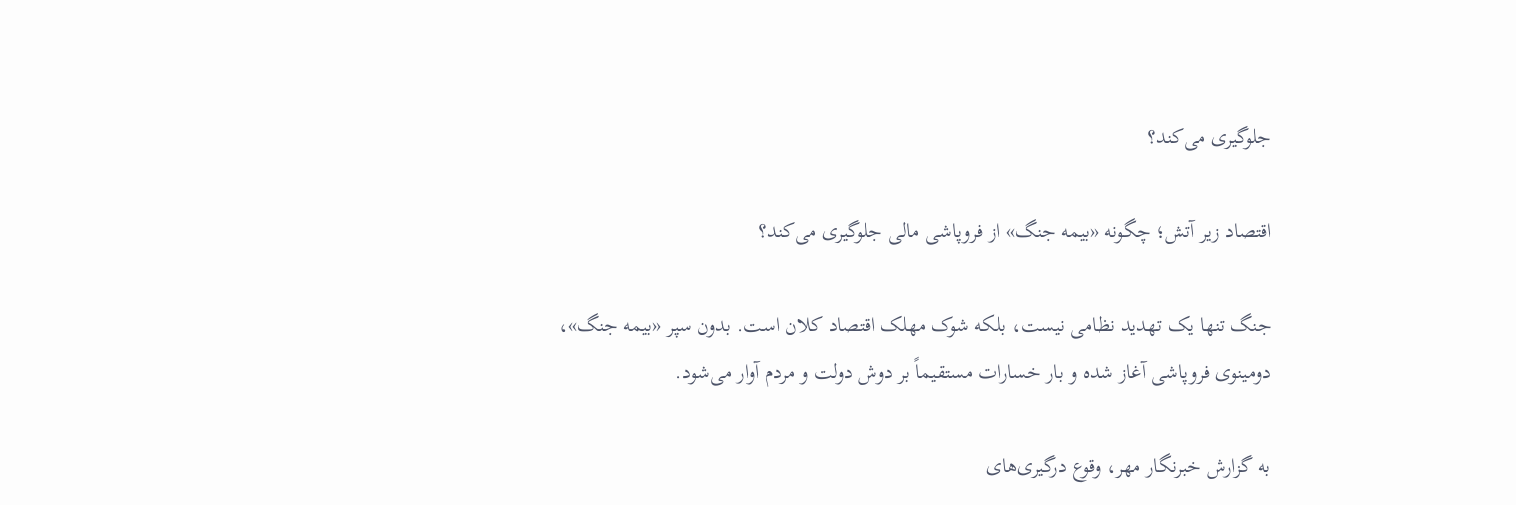جلوگیری می‌کند؟

اقتصاد زیر آتش؛ چگونه «بیمه جنگ» از فروپاشی مالی جلوگیری می‌کند؟

جنگ تنها یک تهدید نظامی نیست، بلکه شوک مهلک اقتصاد کلان است. بدون سپر «بیمه جنگ»، دومینوی فروپاشی آغاز شده و بار خسارات مستقیماً بر دوش دولت و مردم آوار می‌شود.

به گزارش خبرنگار مهر، وقوع درگیری‌های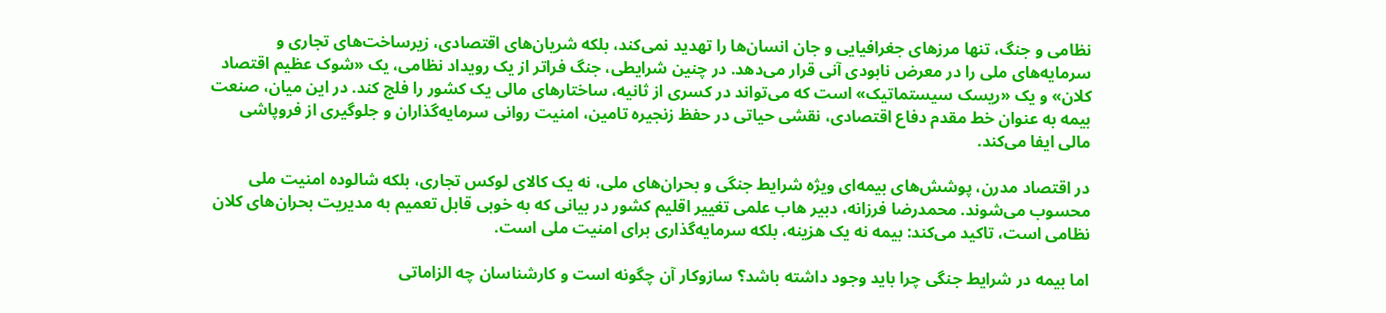نظامی و جنگ، تنها مرزهای جغرافیایی و جان انسان‌ها را تهدید نمی‌کند، بلکه شریان‌های اقتصادی، زیرساخت‌های تجاری و سرمایه‌های ملی را در معرض نابودی آنی قرار می‌دهد. در چنین شرایطی، جنگ فراتر از یک رویداد نظامی، یک «شوک عظیم اقتصاد کلان» و یک «ریسک سیستماتیک» است که می‌تواند در کسری از ثانیه، ساختارهای مالی یک کشور را فلج کند. در این میان، صنعت بیمه به عنوان خط مقدم دفاع اقتصادی، نقشی حیاتی در حفظ زنجیره تامین، امنیت روانی سرمایه‌گذاران و جلوگیری از فروپاشی مالی ایفا می‌کند.

در اقتصاد مدرن، پوشش‌های بیمه‌ای ویژه شرایط جنگی و بحران‌های ملی، نه یک کالای لوکس تجاری، بلکه شالوده امنیت ملی محسوب می‌شوند. محمدرضا فرزانه، دبیر هاب علمی تغییر اقلیم کشور در بیانی که به خوبی قابل تعمیم به مدیریت بحران‌های کلان نظامی است، تاکید می‌کند: بیمه نه یک هزینه، بلکه سرمایه‌گذاری برای امنیت ملی است.

اما بیمه در شرایط جنگی چرا باید وجود داشته باشد؟ سازوکار آن چگونه است و کارشناسان چه الزاماتی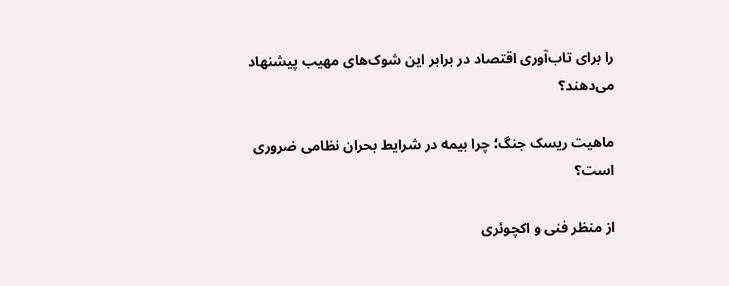را برای تاب‌آوری اقتصاد در برابر این شوک‌های مهیب پیشنهاد می‌دهند؟

ماهیت ریسک جنگ؛ چرا بیمه در شرایط بحران نظامی ضروری است؟

از منظر فنی و اکچوئری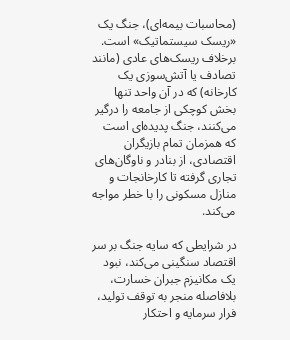(محاسبات بیمه‌ای)، جنگ یک «ریسک سیستماتیک» است. برخلاف ریسک‌های عادی (مانند تصادف یا آتش‌سوزی یک کارخانه) که در آن واحد تنها بخش کوچکی از جامعه را درگیر می‌کنند، جنگ پدیده‌ای است که همزمان تمام بازیگران اقتصادی، از بنادر و ناوگان‌های تجاری گرفته تا کارخانجات و منازل مسکونی را با خطر مواجه می‌کند.

در شرایطی که سایه جنگ بر سر اقتصاد سنگینی می‌کند، نبود یک مکانیزم جبران خسارت، بلافاصله منجر به توقف تولید، فرار سرمایه و احتکار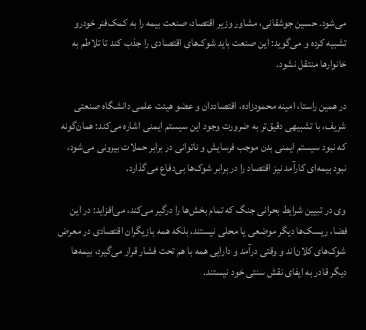می‌شود. حسین جوشقانی، مشاور وزیر اقتصاد، صنعت بیمه را به کمک‌فنر خودرو تشبیه کرده و می‌گوید: این صنعت باید شوک‌های اقتصادی را جذب کند تا تلاطم به خانوارها منتقل نشود.

در همین راستا، امینه محمودزاده، اقتصاددان و عضو هیئت علمی دانشگاه صنعتی شریف، با تشبیهی دقیق‌تر به ضرورت وجود این سیستم ایمنی اشاره می‌کند: همان‌گونه که نبود سیستم ایمنی بدن موجب فرسایش و ناتوانی در برابر حملات بیرونی می‌شود، نبود بیمه‌ای کارآمد نیز اقتصاد را در برابر شوک‌ها بی‌دفاع می‌گذارد.

وی در تبیین شرایط بحرانی جنگ که تمام بخش‌ها را درگیر می‌کند، می‌افزاید: در این فضا، ریسک‌ها دیگر موضعی یا محلی نیستند، بلکه همه بازیگران اقتصادی در معرض شوک‌های کلان‌اند و وقتی درآمد و دارایی همه با هم تحت فشار قرار می‌گیرد، بیمه‌ها دیگر قادر به ایفای نقش سنتی خود نیستند.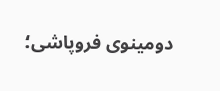دومینوی فروپاشی؛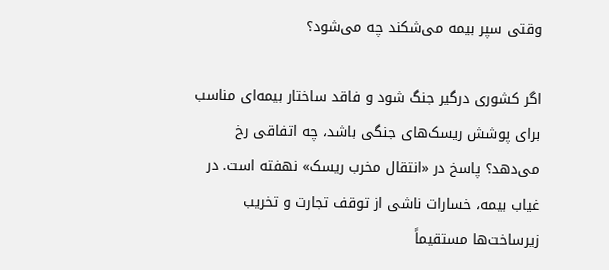وقتی سپر بیمه می‌شکند چه می‌شود؟

اگر کشوری درگیر جنگ شود و فاقد ساختار بیمه‌ای مناسب برای پوشش ریسک‌های جنگی باشد، چه اتفاقی رخ می‌دهد؟ پاسخ در «انتقال مخرب ریسک» نهفته است. در غیاب بیمه، خسارات ناشی از توقف تجارت و تخریب زیرساخت‌ها مستقیماً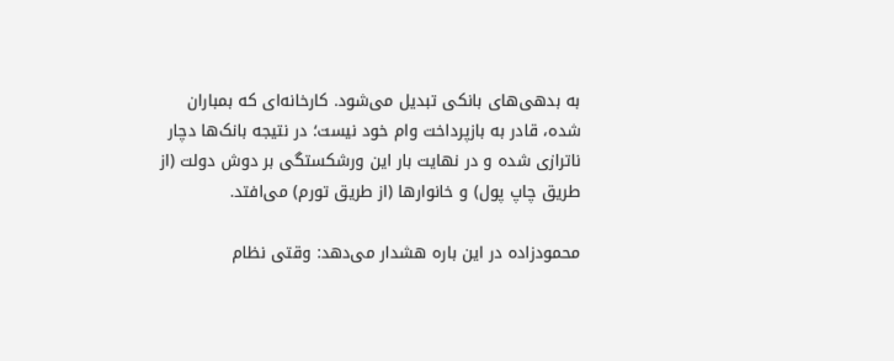به بدهی‌های بانکی تبدیل می‌شود. کارخانه‌ای که بمباران شده، قادر به بازپرداخت وام خود نیست؛ در نتیجه بانک‌ها دچار ناترازی شده و در نهایت بار این ورشکستگی بر دوش دولت (از طریق چاپ پول) و خانوارها (از طریق تورم) می‌افتد.

محمودزاده در این باره هشدار می‌دهد: وقتی نظام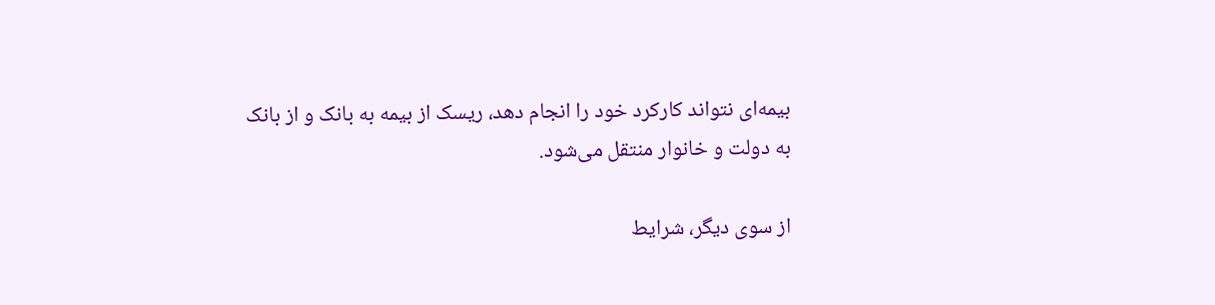بیمه‌ای نتواند کارکرد خود را انجام دهد، ریسک از بیمه به بانک و از بانک به دولت و خانوار منتقل می‌شود.

از سوی دیگر، شرایط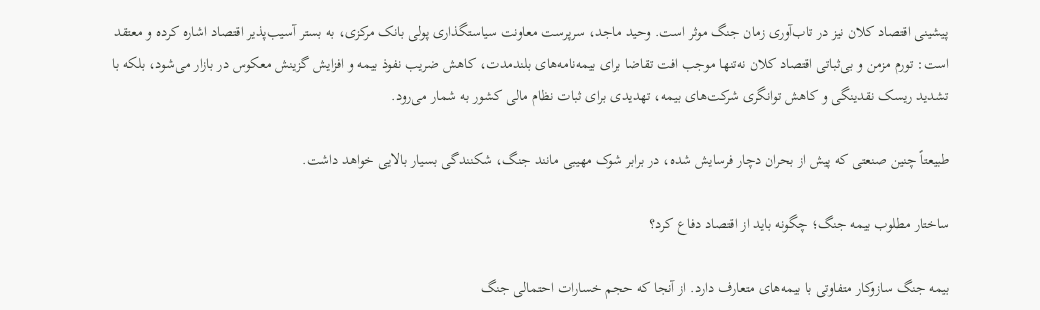پیشینی اقتصاد کلان نیز در تاب‌آوری زمان جنگ موثر است. وحید ماجد، سرپرست معاونت سیاستگذاری پولی بانک مرکزی، به بستر آسیب‌پذیر اقتصاد اشاره کرده و معتقد است: تورم مزمن و بی‌ثباتی اقتصاد کلان نه‌تنها موجب افت تقاضا برای بیمه‌نامه‌های بلندمدت، کاهش ضریب نفوذ بیمه و افزایش گزینش معکوس در بازار می‌شود، بلکه با تشدید ریسک نقدینگی و کاهش توانگری شرکت‌های بیمه، تهدیدی برای ثبات نظام مالی کشور به شمار می‌رود.

طبیعتاً چنین صنعتی که پیش از بحران دچار فرسایش شده، در برابر شوک مهیبی مانند جنگ، شکنندگی بسیار بالایی خواهد داشت.

ساختار مطلوب بیمه جنگ؛ چگونه باید از اقتصاد دفاع کرد؟

بیمه جنگ سازوکار متفاوتی با بیمه‌های متعارف دارد. از آنجا که حجم خسارات احتمالی جنگ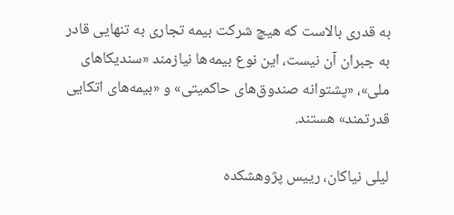به قدری بالاست که هیچ شرکت بیمه تجاری به تنهایی قادر به جبران آن نیست، این نوع بیمه‌ها نیازمند «سندیکاهای ملی»، «پشتوانه صندوق‌های حاکمیتی» و «بیمه‌های اتکایی قدرتمند» هستند.

لیلی نیاکان، رییس پژوهشکده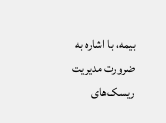بیمه، با اشاره به ضرورت مدیریت ریسک‌های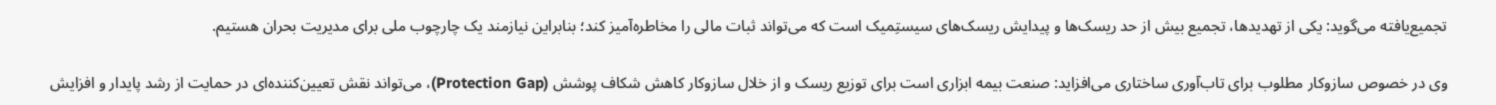تجمیع‌یافته می‌گوید: یکی از تهدیدها، تجمیع بیش از حد ریسک‌ها و پیدایش ریسک‌های سیستِمیک است که می‌تواند ثبات مالی را مخاطره‌آمیز کند؛ بنابراین نیازمند یک چارچوب ملی برای مدیریت بحران هستیم.

وی در خصوص سازوکار مطلوب برای تاب‌آوری ساختاری می‌افزاید: صنعت بیمه ابزاری است برای توزیع ریسک و از خلال سازوکار کاهش شکاف پوشش (Protection Gap)، می‌تواند نقش تعیین‌کننده‌ای در حمایت از رشد پایدار و افزایش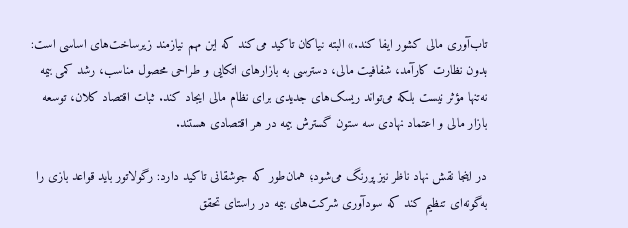تاب‌آوری مالی کشور ایفا کند.» البته نیاکان تاکید می‌کند که این مهم نیازمند زیرساخت‌های اساسی است: بدون نظارت کارآمد، شفافیت مالی، دسترسی به بازارهای اتکایی و طراحی محصول مناسب، رشد کمی بیمه نه‌تنها مؤثر نیست بلکه می‌تواند ریسک‌های جدیدی برای نظام مالی ایجاد کند. ثبات اقتصاد کلان، توسعه بازار مالی و اعتماد نهادی سه ستون گسترش بیمه در هر اقتصادی هستند.

در اینجا نقش نهاد ناظر نیز پررنگ می‌شود؛ همان‌طور که جوشقانی تاکید دارد: رگولاتور باید قواعد بازی را به‌گونه‌ای تنظیم کند که سودآوری شرکت‌های بیمه در راستای تحقق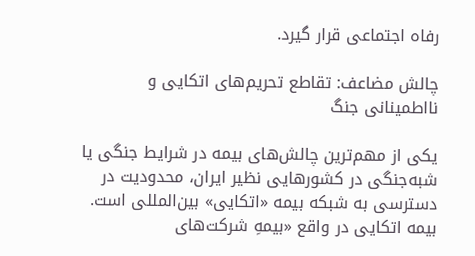رفاه اجتماعی قرار گیرد.

چالش مضاعف: تقاطع تحریم‌های اتکایی و نااطمینانی جنگ

یکی از مهم‌ترین چالش‌های بیمه در شرایط جنگی یا شبه‌جنگی در کشورهایی نظیر ایران، محدودیت در دسترسی به شبکه بیمه «اتکایی» بین‌المللی است. بیمه اتکایی در واقع «بیمهِ شرکت‌های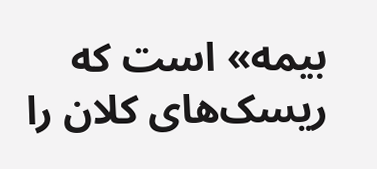بیمه» است که ریسک‌های کلان را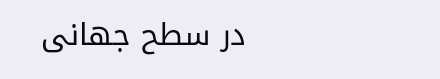در سطح جهانی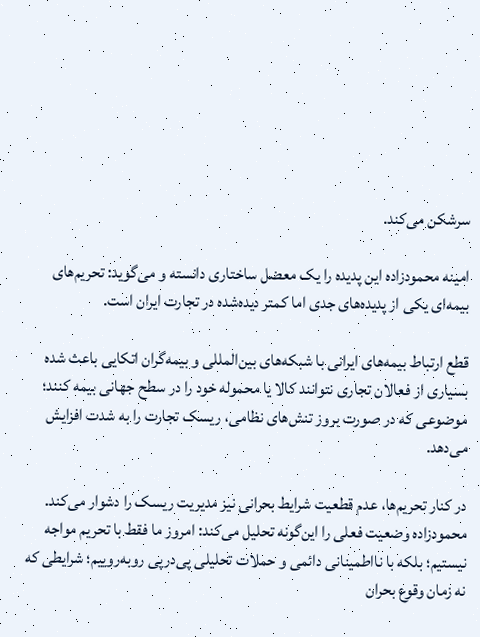سرشکن می‌کند.

امینه محمودزاده این پدیده را یک معضل ساختاری دانسته و می‌گوید: تحریم‌های بیمه‌ای یکی از پدیده‌های جدی اما کمتر دیده‌شده در تجارت ایران است.

قطع ارتباط بیمه‌های ایرانی با شبکه‌های بین‌المللی و بیمه‌گران اتکایی باعث شده بسیاری از فعالان تجاری نتوانند کالا یا محموله خود را در سطح جهانی بیمه کنند؛ موضوعی که در صورت بروز تنش‌های نظامی، ریسک تجارت را به شدت افزایش می‌دهد.

در کنار تحریم‌ها، عدم قطعیت شرایط بحرانی نیز مدیریت ریسک را دشوار می‌کند. محمودزاده وضعیت فعلی را این‌گونه تحلیل می‌کند: امروز ما فقط با تحریم مواجه نیستیم؛ بلکه با نااطمینانی دائمی و حملات تحلیلی پی‌درپی روبه‌روییم؛ شرایطی که نه زمان وقوع بحران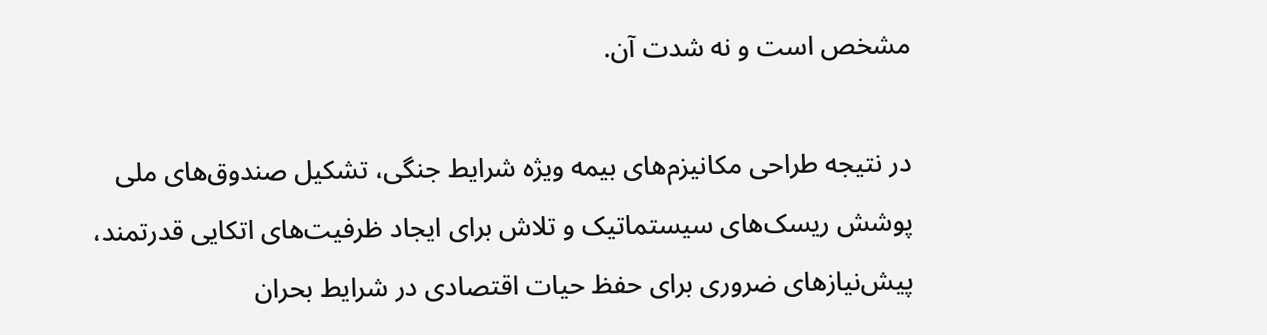مشخص است و نه شدت آن.

در نتیجه طراحی مکانیزم‌های بیمه ویژه شرایط جنگی، تشکیل صندوق‌های ملی پوشش ریسک‌های سیستماتیک و تلاش برای ایجاد ظرفیت‌های اتکایی قدرتمند، پیش‌نیازهای ضروری برای حفظ حیات اقتصادی در شرایط بحران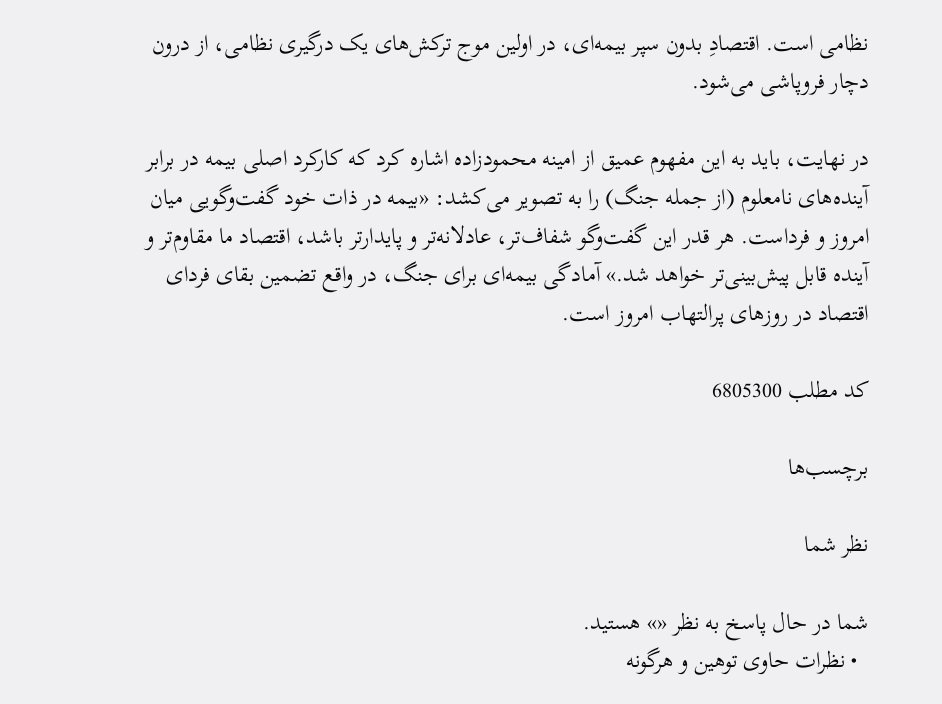نظامی است. اقتصادِ بدون سپر بیمه‌ای، در اولین موج ترکش‌های یک درگیری نظامی، از درون دچار فروپاشی می‌شود.

در نهایت، باید به این مفهوم عمیق از امینه محمودزاده اشاره کرد که کارکرد اصلی بیمه در برابر آینده‌های نامعلوم (از جمله جنگ) را به تصویر می‌کشد: «بیمه در ذات خود گفت‌وگویی میان امروز و فرداست. هر قدر این گفت‌وگو شفاف‌تر، عادلانه‌تر و پایدارتر باشد، اقتصاد ما مقاوم‌تر و آینده قابل پیش‌بینی‌تر خواهد شد.» آمادگی بیمه‌ای برای جنگ، در واقع تضمین بقای فردای اقتصاد در روزهای پرالتهاب امروز است.

کد مطلب 6805300

برچسب‌ها

نظر شما

شما در حال پاسخ به نظر «» هستید.
  • نظرات حاوی توهین و هرگونه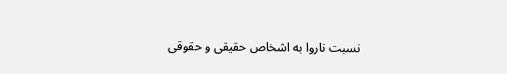نسبت ناروا به اشخاص حقیقی و حقوقی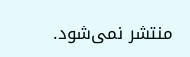منتشر نمی‌شود.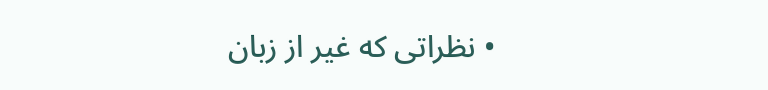• نظراتی که غیر از زبان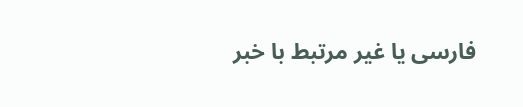فارسی یا غیر مرتبط با خبر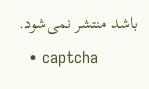باشد منتشر نمی‌شود.
  • captcha